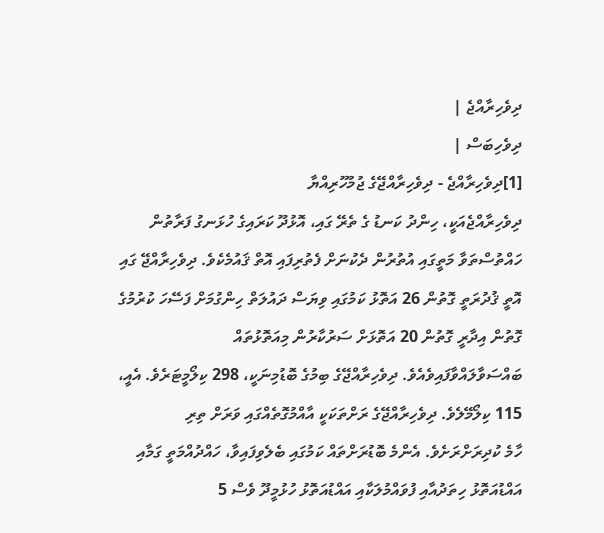ދިވެހިރާއްޖެ |
ދިވެހިބަސް |
[1]ދިވެހިރާއްޖެ - ދިވެހިރާއްޖޭގެ ޖުމުހޫރިއްޔާ
ދިވެހިރާއްޖެއަކީ، ހިންދު ކަނޑު ގެ ތެރޭ ގައި، އޮޅުދޫ ކަރައިގެ ހުޅަނގު ފަރާތުން ހައްތުސްތަވާ މަތީގައި އުތުރުން ދެކުނަށް ފެތުރިފައި އޮތް ޤައުމެކެވެ. ދިވެހިރާއްޖޭ ގައި އޮތީ ޤުދުރަތީ ގޮތުން 26 އަތޮޅު ކަމުގައި ވިޔަސް ދައުލަތް ހިންގުމަށް ފަސޭހަ ކުރުމުގެ ގޮތުން އިދާރީ ގޮތުން 20 އަތޮޅަށް ސަރުކާރުން މިއަތޮޅުތައް ބައްސަވާލައްވާފައިވެއެވެ. ދިވެހިރާއްޖޭގެ ބިމުގެ ބޮޑުމިނަކީ، 298 ކިލޯމީޓަރެވެ. އެއީ، 115 ކިލޯމޭލެވެ. ދިވެހިރާއްޖޭގެ ރަށްތަކަކީ އާއްމުގޮތެއްގައި ވަރަށް ތިރި
ހާމެ ކުދިރަށްރަށެވެ. އެންމެ ބޮޑުރަށްތައް ކަމުގައި ބެލެވިފައިވާ، ހައްދުއްމަތީ ގަމާއި އައްޑުއަތޮޅު ހިތަދުއާއި ފުވައްމުލަކާއި އައްޑުއަތޮޅު ހުޅުމީދޫ ވެސް 5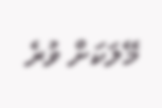މޭލަކަށް ވުރެ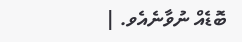ބޮޑެއް ނުވާނެއެވ. |